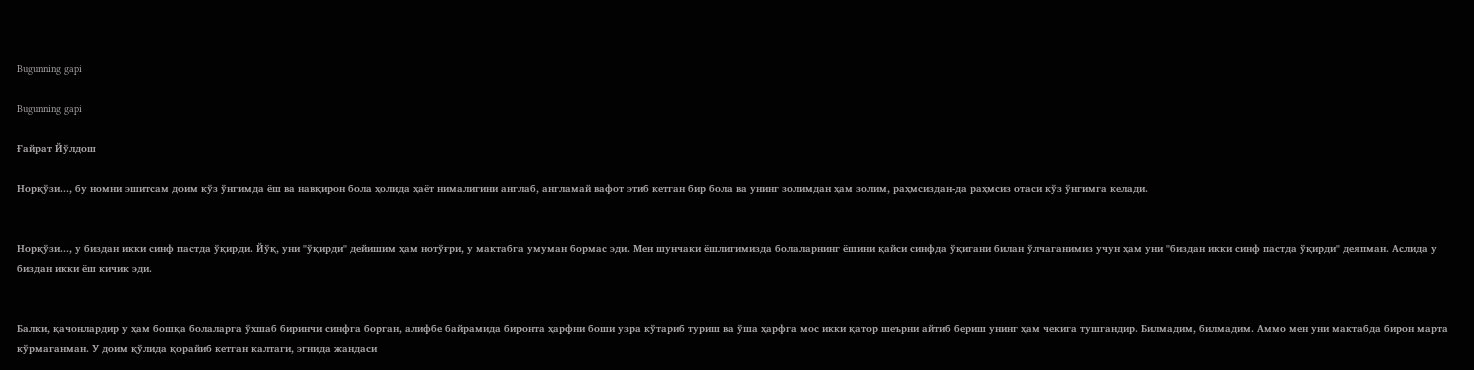Bugunning gapi

Bugunning gapi

Ғайрат Йўлдош

Норқўзи..., бу номни эшитсам доим кўз ўнгимда ёш ва навқирон бола ҳолида ҳаёт нималигини англаб, англамай вафот этиб кетган бир бола ва унинг золимдан ҳам золим, раҳмсиздан-да раҳмсиз отаси кўз ўнгимга келади.


Норқўзи..., у биздан икки синф пастда ўқирди. Йўқ, уни "ўқирди" дейишим ҳам нотўғри, у мактабга умуман бормас эди. Мен шунчаки ёшлигимизда болаларнинг ёшини қайси синфда ўқигани билан ўлчаганимиз учун ҳам уни "биздан икки синф пастда ўқирди" деяпман. Аслида у биздан икки ёш кичик эди.


Балки, қачонлардир у ҳам бошқа болаларга ўхшаб биринчи синфга борган, алифбе байрамида биронта ҳарфни боши узра кўтариб туриш ва ўша ҳарфга мос икки қатор шеърни айтиб бериш унинг ҳам чекига тушгандир. Билмадим, билмадим. Аммо мен уни мактабда бирон марта кўрмаганман. У доим қўлида қорайиб кетган калтаги, эгнида жандаси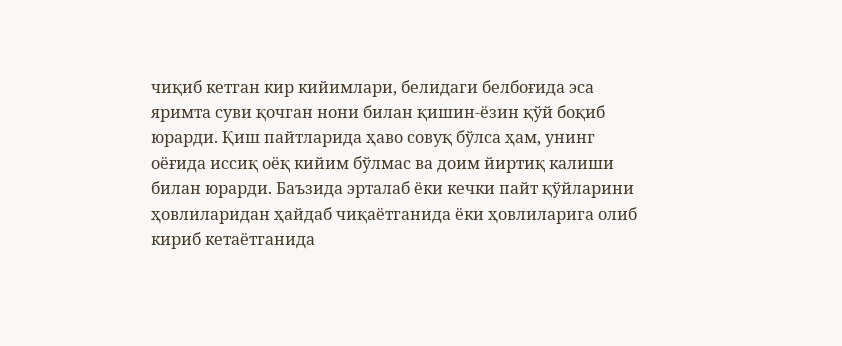чиқиб кетган кир кийимлари, белидаги белбоғида эса яримта суви қочган нони билан қишин-ёзин қўй боқиб юрарди. Қиш пайтларида ҳаво совуқ бўлса ҳам, унинг оёғида иссиқ оёқ кийим бўлмас ва доим йиртиқ калиши билан юрарди. Баъзида эрталаб ёки кечки пайт қўйларини ҳовлиларидан ҳайдаб чиқаётганида ёки ҳовлиларига олиб кириб кетаётганида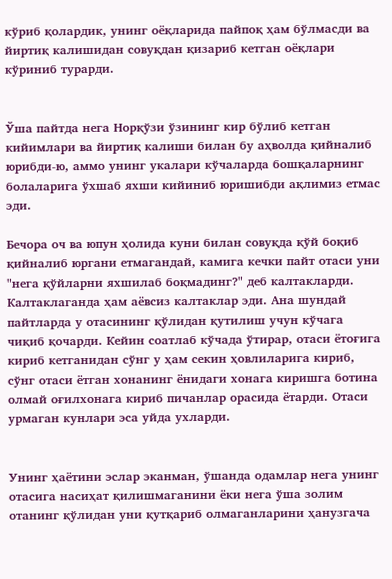кўриб қолардик, унинг оёқларида пайпоқ ҳам бўлмасди ва йиртиқ калишидан совуқдан қизариб кетган оёқлари кўриниб турарди.


Ўша пайтда нега Норқўзи ўзининг кир бўлиб кетган кийимлари ва йиртиқ калиши билан бу аҳволда қийналиб юрибди-ю, аммо унинг укалари кўчаларда бошқаларнинг болаларига ўхшаб яхши кийиниб юришибди ақлимиз етмас эди.

Бечора оч ва юпун ҳолида куни билан совуқда қўй боқиб қийналиб юргани етмагандай, камига кечки пайт отаси уни "нега қўйларни яхшилаб боқмадинг?" деб калтакларди. Калтаклаганда ҳам аёвсиз калтаклар эди. Ана шундай пайтларда у отасининг қўлидан қутилиш учун кўчага чиқиб қочарди. Кейин соатлаб кўчада ўтирар, отаси ётоғига кириб кетганидан сўнг у ҳам секин ҳовлиларига кириб, сўнг отаси ётган хонанинг ёнидаги хонага киришга ботина олмай оғилхонага кириб пичанлар орасида ётарди. Отаси урмаган кунлари эса уйда ухларди.


Унинг ҳаётини эслар эканман, ўшанда одамлар нега унинг отасига насиҳат қилишмаганини ёки нега ўша золим отанинг қўлидан уни қутқариб олмаганларини ҳанузгача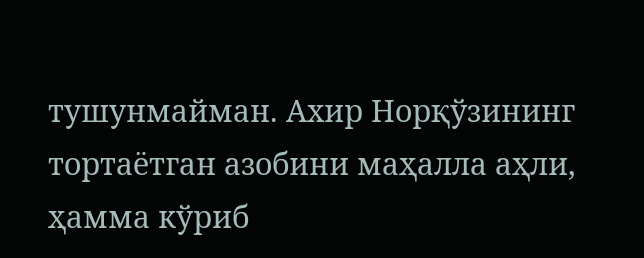тушунмайман. Ахир Норқўзининг тортаётган азобини маҳалла аҳли, ҳамма кўриб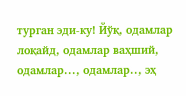турган эди-ку! Йўқ, одамлар лоқайд, одамлар ваҳший, одамлар..., одамлар.., эҳ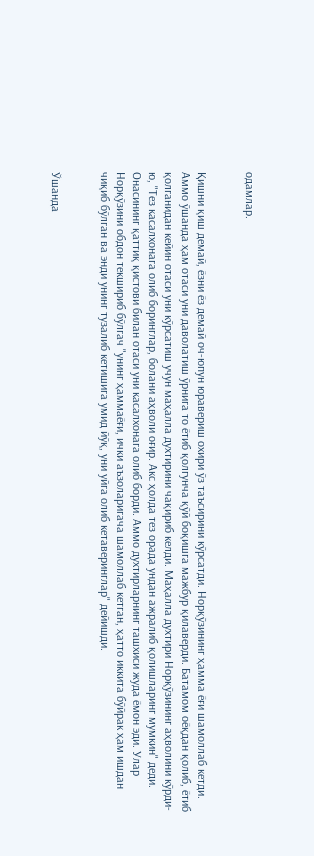одамлар.


Қишни қиш демай, ёзни ёз демай оч-юпун юравериш охири ўз таъсирини кўрсатди. Норқўзининг ҳамма ёғи шамоллаб кетди. Аммо ўшанда ҳам отаси уни даволатиш ўрнига то ётиб қолгунча қўй боқишга мажбур қилаверди. Батамом оёқдан қолиб, ётиб қолганидан кейин отаси уни кўрсатиш учун маҳалла духтирини чақириб келди. Маҳалла духтири Норқўзининг аҳволини кўрди-ю, "Тез касалхонага олиб боринглар, болани аҳволи оғир. Акс ҳолда тез орада ундан ажралиб қолишларинг мумкин" деди. Онасининг қаттиқ қистови билан отаси уни касалхонага олиб борди. Аммо духтирларнинг ташхиси жуда ёмон эди. Улар Норқўзини обдон текшириб бўлгач "унинг ҳаммаёғи, ички аъзоларигача шамоллаб кетган, ҳатто иккита бўйрак ҳам ишдан чиқиб бўлган ва энди унинг тузалиб кетишига умид йўқ, уни уйга олиб кетаверинглар" дейишди.


Ўшанда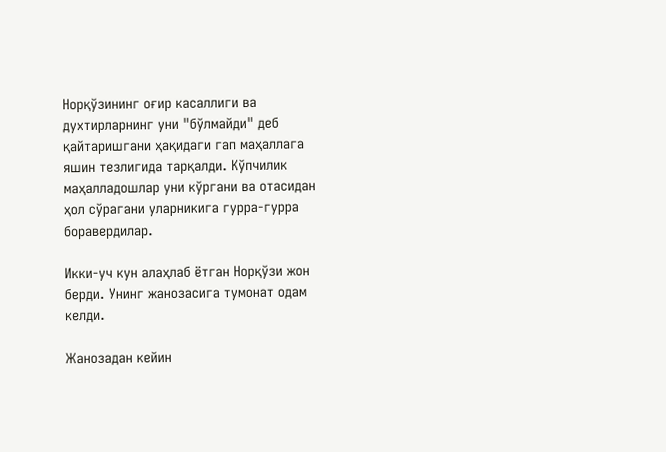Норқўзининг оғир касаллиги ва духтирларнинг уни "бўлмайди" деб қайтаришгани ҳақидаги гап маҳаллага яшин тезлигида тарқалди. Кўпчилик маҳалладошлар уни кўргани ва отасидан ҳол сўрагани уларникига гурра-гурра боравердилар.

Икки-уч кун алаҳлаб ётган Норқўзи жон берди. Унинг жанозасига тумонат одам келди.

Жанозадан кейин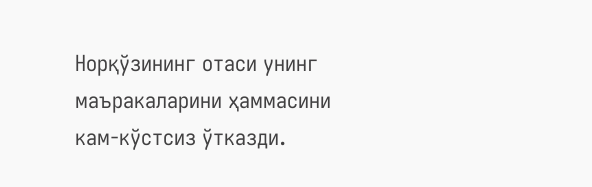Норқўзининг отаси унинг маъракаларини ҳаммасини кам-кўстсиз ўтказди.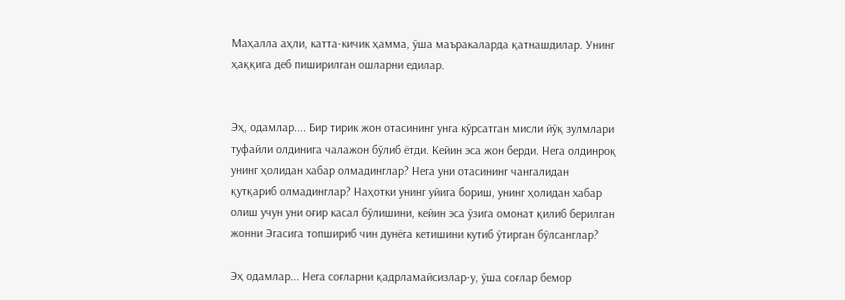Маҳалла аҳли, катта-кичик ҳамма, ўша маъракаларда қатнашдилар. Унинг ҳаққига деб пиширилган ошларни едилар.


Эҳ, одамлар.... Бир тирик жон отасининг унга кўрсатган мисли йўқ зулмлари туфайли олдинига чалажон бўлиб ётди. Кейин эса жон берди. Нега олдинроқ унинг ҳолидан хабар олмадинглар? Нега уни отасининг чангалидан қутқариб олмадинглар? Наҳотки унинг уйига бориш, унинг ҳолидан хабар олиш учун уни оғир касал бўлишини, кейин эса ўзига омонат қилиб берилган жонни Эгасига топшириб чин дунёга кетишини кутиб ўтирган бўлсанглар?

Эҳ одамлар... Нега соғларни қадрламайсизлар-у, ўша соғлар бемор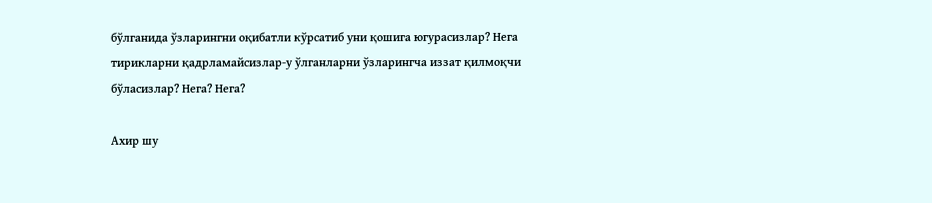бўлганида ўзларингни оқибатли кўрсатиб уни қошига югурасизлар? Нега тирикларни қадрламайсизлар-у ўлганларни ўзларингча иззат қилмоқчи бўласизлар? Нега? Нега?

Ахир шу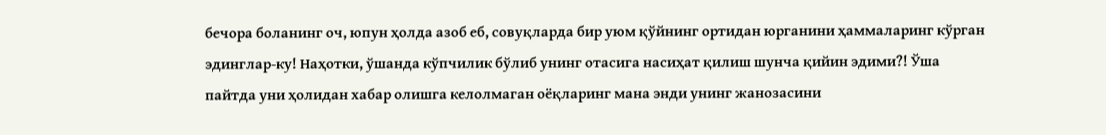бечора боланинг оч, юпун ҳолда азоб еб, совуқларда бир уюм қўйнинг ортидан юрганини ҳаммаларинг кўрган эдинглар-ку! Наҳотки, ўшанда кўпчилик бўлиб унинг отасига насиҳат қилиш шунча қийин эдими?! Ўша пайтда уни ҳолидан хабар олишга келолмаган оёқларинг мана энди унинг жанозасини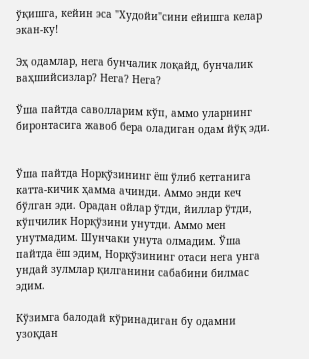ўқишга, кейин эса "Худойи"сини ейишга келар экан-ку!

Эҳ одамлар, нега бунчалик лоқайд, бунчалик ваҳшийсизлар? Нега? Нега?

Ўша пайтда саволларим кўп, аммо уларнинг биронтасига жавоб бера оладиган одам йўқ эди.


Ўша пайтда Норқўзининг ёш ўлиб кетганига катта-кичик ҳамма ачинди. Аммо энди кеч бўлган эди. Орадан ойлар ўтди, йиллар ўтди, кўпчилик Норқўзини унутди. Аммо мен унутмадим. Шунчаки унута олмадим. Ўша пайтда ёш эдим, Норқўзининг отаси нега унга ундай зулмлар қилганини сабабини билмас эдим.

Кўзимга балодай кўринадиган бу одамни узоқдан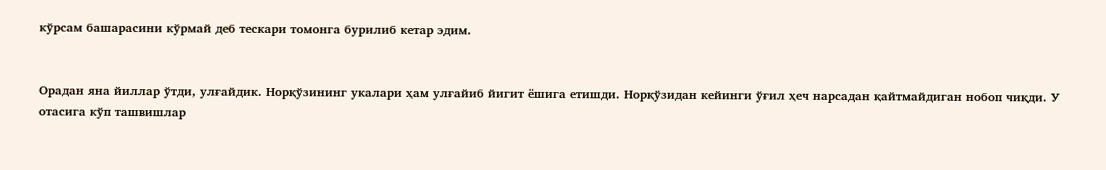кўрсам башарасини кўрмай деб тескари томонга бурилиб кетар эдим.


Орадан яна йиллар ўтди, улғайдик. Норқўзининг укалари ҳам улғайиб йигит ёшига етишди. Норқўзидан кейинги ўғил ҳеч нарсадан қайтмайдиган нобоп чиқди. У отасига кўп ташвишлар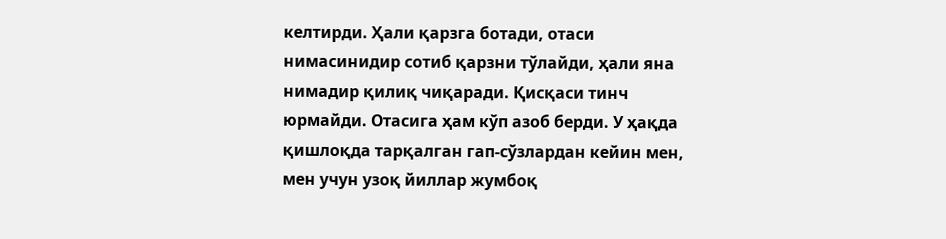келтирди. Ҳали қарзга ботади, отаси нимасинидир сотиб қарзни тўлайди, ҳали яна нимадир қилиқ чиқаради. Қисқаси тинч юрмайди. Отасига ҳам кўп азоб берди. У ҳақда қишлоқда тарқалган гап-сўзлардан кейин мен, мен учун узоқ йиллар жумбоқ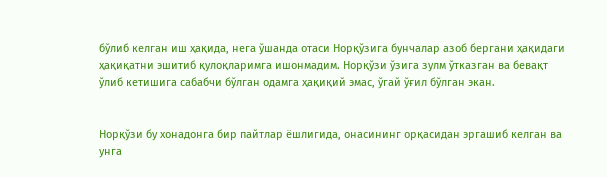бўлиб келган иш ҳақида, нега ўшанда отаси Норқўзига бунчалар азоб бергани ҳақидаги ҳақиқатни эшитиб қулоқларимга ишонмадим. Норқўзи ўзига зулм ўтказган ва бевақт ўлиб кетишига сабабчи бўлган одамга ҳақиқий эмас, ўгай ўғил бўлган экан.


Норқўзи бу хонадонга бир пайтлар ёшлигида, онасининг орқасидан эргашиб келган ва унга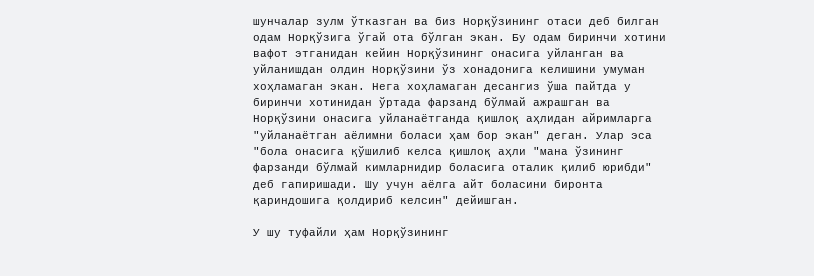шунчалар зулм ўтказган ва биз Норқўзининг отаси деб билган одам Норқўзига ўгай ота бўлган экан. Бу одам биринчи хотини вафот этганидан кейин Норқўзининг онасига уйланган ва уйланишдан олдин Норқўзини ўз хонадонига келишини умуман хоҳламаган экан. Нега хоҳламаган десангиз ўша пайтда у биринчи хотинидан ўртада фарзанд бўлмай ажрашган ва Норқўзини онасига уйланаётганда қишлоқ аҳлидан айримларга "уйланаётган аёлимни боласи ҳам бор экан" деган. Улар эса "бола онасига қўшилиб келса қишлоқ аҳли "мана ўзининг фарзанди бўлмай кимларнидир боласига оталик қилиб юрибди" деб гапиришади. Шу учун аёлга айт боласини биронта қариндошига қолдириб келсин" дейишган.

У шу туфайли ҳам Норқўзининг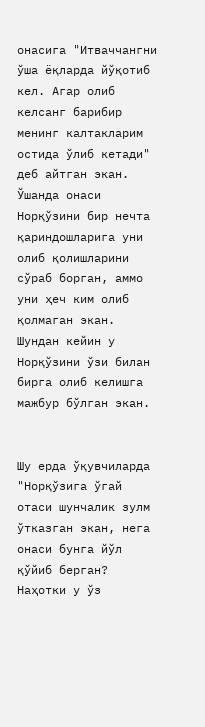онасига "Итваччангни ўша ёқларда йўқотиб кел. Агар олиб келсанг барибир менинг калтакларим остида ўлиб кетади" деб айтган экан. Ўшанда онаси Норқўзини бир нечта қариндошларига уни олиб қолишларини сўраб борган, аммо уни ҳеч ким олиб қолмаган экан. Шундан кейин у Норқўзини ўзи билан бирга олиб келишга мажбур бўлган экан.


Шу ерда ўқувчиларда "Норқўзига ўгай отаси шунчалик зулм ўтказган экан, нега онаси бунга йўл қўйиб берган? Наҳотки у ўз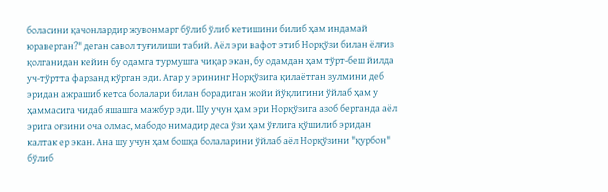боласини қачонлардир жувонмарг бўлиб ўлиб кетишини билиб ҳам индамай юраверган?" деган савол туғилиши табий. Аёл эри вафот этиб Норқўзи билан ёлғиз қолганидан кейин бу одамга турмушга чиқар экан, бу одамдан ҳам тўрт-беш йилда уч-тўртта фарзанд кўрган эди. Агар у эрининг Норқўзига қилаётган зулмини деб эридан ажрашиб кетса болалари билан борадиган жойи йўқлигини ўйлаб ҳам у ҳаммасига чидаб яшашга мажбур эди. Шу учун ҳам эри Норқўзига азоб берганда аёл эрига оғзини оча олмас, мабодо нимадир деса ўзи ҳам ўғлига қўшилиб эридан калтак ер экан. Ана шу учун ҳам бошқа болаларини ўйлаб аёл Норқўзини "қурбон" бўлиб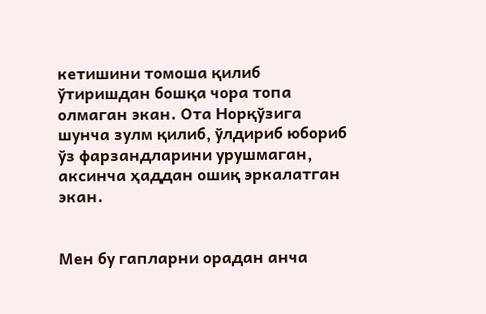кетишини томоша қилиб ўтиришдан бошқа чора топа олмаган экан. Ота Норқўзига шунча зулм қилиб, ўлдириб юбориб ўз фарзандларини урушмаган, аксинча ҳаддан ошиқ эркалатган экан.


Мен бу гапларни орадан анча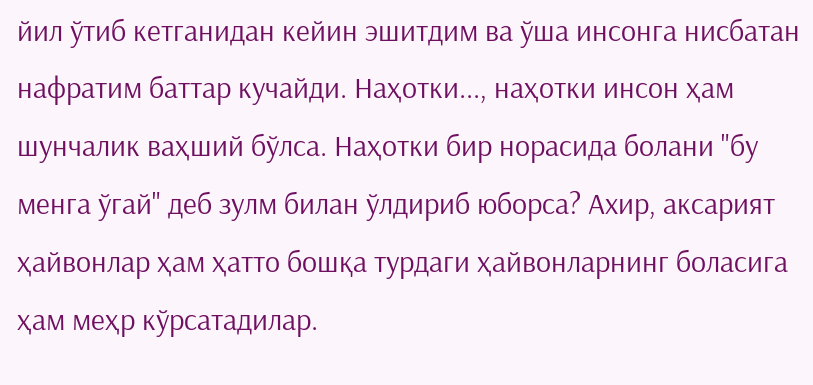йил ўтиб кетганидан кейин эшитдим ва ўша инсонга нисбатан нафратим баттар кучайди. Наҳотки..., наҳотки инсон ҳам шунчалик ваҳший бўлса. Наҳотки бир норасида болани "бу менга ўгай" деб зулм билан ўлдириб юборса? Ахир, аксарият ҳайвонлар ҳам ҳатто бошқа турдаги ҳайвонларнинг боласига ҳам меҳр кўрсатадилар.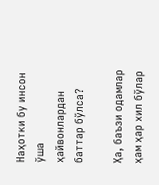Наҳотки бу инсон ўша ҳайвонлардан баттар бўлса?

Ҳа, баъзи одамлар ҳам ҳар хил бўлар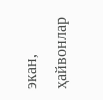экан, ҳайвонлар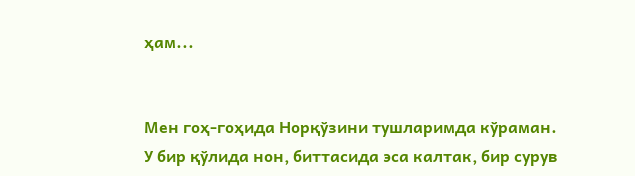ҳам...


Мен гоҳ-гоҳида Норқўзини тушларимда кўраман. У бир қўлида нон, биттасида эса калтак, бир сурув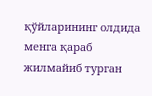қўйларининг олдида менга қараб жилмайиб турган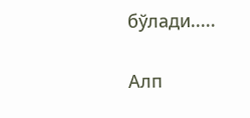бўлади.....

Алп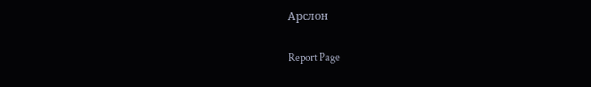Арслон

Report Page